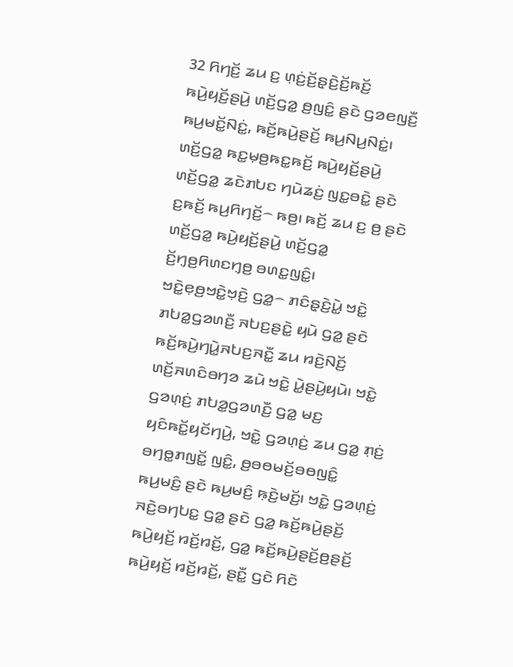32 ꤖꤚꤢꤩ꤬ ꤘꤣ ꤢ꤬ ꤛ꤫ꤢꤦ꤬ꤢꤩ꤬ꤔ꤫ꤢꤧ꤬ꤢꤩ꤬ꤒꤢꤩ꤬ ꤒꤣꤧ꤬ꤟꤢꤩ꤬ꤔꤣꤧ꤬ ꤛꤢꤩ꤬ꤞꤤ꤭ ꤥ꤬ꤜꤢꤨ꤭ ꤔꤢꤧ ꤞꤤꤕꤜꤢꤪ꤬ ꤒꤣ꤬ꤗꤢꤩ꤭ꤡꤢꤦ꤭, ꤒꤢꤩ꤬ꤒꤣꤧ꤬ꤔꤢꤩ꤬ ꤒꤣ꤬ꤡꤣ꤬ꤡꤢꤦ꤭꤯ ꤛꤢꤩ꤬ꤞꤤ꤭ ꤒꤢ꤭ꤗ꤫ꤥ꤬ꤒꤢ꤭ꤒꤢꤩ꤬ ꤒꤣꤧ꤬ꤟꤢꤩ꤬ꤔꤣꤧ꤬ ꤛꤢꤩ꤬ꤞꤤ꤭ ꤘꤢꤧꤊꤝꤢ ꤚꤣꤧꤘꤢꤦ꤬ ꤜꤢ꤭ꤋꤢꤧ꤭ ꤔꤢꤧ ꤢ꤬ꤒꤢꤩ꤬ ꤒꤣ꤬ꤖꤚꤢꤩ꤬꤮ ꤒꤥ꤬꤯ ꤒꤢꤩ꤬ ꤘꤣ ꤢ꤬ ꤥ꤬ ꤔꤢꤧ ꤛꤢꤩ꤬ꤞꤤ꤭ ꤒꤣꤧ꤬ꤟꤢꤩ꤬ꤔꤣꤧ꤬ ꤛꤢꤩ꤬ꤞꤤ꤭ ꤢꤩ꤬ꤚ꤫ꤥ꤬ꤖꤛꤢꤚ꤫ꤥ꤬ ꤋꤛꤢ꤭ꤜꤢꤨ꤭꤯
ꤠꤢꤧ꤭ꤕ꤫ꤥ꤬ꤠꤢꤧ꤭ꤠ꤫ꤢꤧ꤬ ꤞꤤ꤭꤮ ꤊꤢꤨꤔ꤫ꤢꤧ꤬ꤣꤧ꤭ ꤠꤢꤧ꤭ ꤊꤝꤤ꤭ꤞꤤꤛꤢꤪ꤬ ꤏꤝꤢ꤬ꤔꤢꤧ꤭ ꤟꤣꤧ ꤞꤤ꤭ ꤔꤢꤧ ꤒꤢꤩ꤬ꤒꤣꤧ꤬ꤚꤣꤧ꤭ꤏꤝꤢ꤬ꤏꤢꤪ꤭ ꤘꤣ ꤙꤢꤧ꤬ꤡꤢꤩ꤬ ꤛꤢꤩ꤬ꤏꤛꤢꤨꤋꤚꤤ ꤘꤣꤧ ꤠꤢꤧ꤭ ꤣꤧ꤭ꤔꤣꤧ꤬ꤟꤣꤧ꤯ ꤠꤢꤧ꤭ ꤞꤤꤛ꤫ꤢꤦ꤬ ꤊꤝꤤ꤭ꤞꤤꤛꤢꤪ꤬ ꤞꤤ꤭ ꤗꤢ꤬ ꤟꤢꤨꤒꤢꤩ꤭ꤟꤢꤩꤚꤣꤧ꤬, ꤠꤢꤧ꤭ ꤞꤤꤛ꤫ꤢꤦ꤬ ꤘꤣ ꤞꤤ꤭ ꤊ꤫ꤢꤦ꤬ ꤋꤚꤥ꤭ꤊꤜꤢꤩ꤭ ꤜꤢꤨ꤭, ꤥ꤬ꤋꤥꤗꤢꤩ꤬ꤋꤥꤜꤢꤨ꤭ ꤒꤣ꤬ꤗꤢꤨ꤬ ꤔꤢꤧ ꤒꤣ꤬ꤗꤢꤨ꤬ ꤒ꤫ꤢꤧ꤬ꤗꤢꤩ꤬꤯ ꤠꤢꤧ꤭ ꤞꤤꤛ꤫ꤢꤦ꤬ ꤏꤢꤧ꤬ꤋꤚꤝꤢ꤭ ꤞꤤ꤭ ꤔꤢꤧ ꤞꤤ꤭ ꤒꤢꤩ꤬ꤒꤣꤧ꤬ꤔꤢꤩ꤬ ꤒꤣꤧ꤬ꤟꤢꤩ꤬ ꤙꤢꤩ꤬ꤙꤢꤩ꤬, ꤞꤤ꤭ ꤒꤢꤩ꤬ꤒꤣꤧ꤬ꤔꤢꤩ꤬ꤥ꤬ꤔꤢꤩ꤬ ꤒꤣꤧ꤬ꤟꤢꤩ꤬ ꤙꤢꤩ꤬ꤙꤢꤩ꤬, ꤔꤢꤪ꤭ ꤞꤢꤧ ꤖꤢꤧ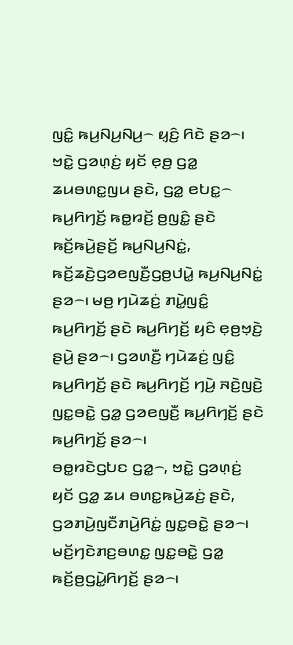ꤜꤢꤨ꤭ ꤒꤣ꤬ꤡꤣ꤬ꤡꤣ꤬꤮ ꤟ꤫ꤢꤨ꤬ ꤖꤢꤧ ꤔꤤ꤮꤯
ꤠꤢꤧ꤭ ꤞꤤꤛ꤫ꤢꤦ꤬ ꤟꤢꤩ ꤕ꤫ꤥ꤬ ꤞꤤ꤭ ꤘꤣꤋꤛꤢ꤭ꤜꤣ ꤔꤢꤧ, ꤞꤤ꤭ ꤕꤝꤢ꤭꤮ ꤒꤣ꤬ꤖꤚꤢꤩ꤬ ꤒꤥ꤭ꤙꤢꤩ꤬ ꤥ꤬ꤜꤢꤨ꤭ ꤔꤢꤧ ꤒꤢꤩ꤬ꤒꤣꤧ꤬ꤔꤢꤩ꤬ ꤒꤣ꤬ꤡꤣ꤬ꤡꤢꤦ꤭, ꤒꤢꤩ꤬ꤘꤢꤧ꤬ꤞꤤꤕꤜꤢꤪ꤬ꤞꤥ꤬ꤓꤣꤧ꤭ ꤒꤣ꤬ꤡꤣ꤬ꤡꤢꤦ꤭ ꤔꤤ꤮꤯ ꤗꤥ꤬ ꤚꤣꤧꤘꤢꤦ꤬ ꤊꤣꤧ꤭ꤜꤢꤨ꤭ ꤒꤣ꤬ꤖꤚꤢꤩ꤬ ꤔꤢꤧ ꤒꤣ꤬ꤖꤚꤢꤩ꤬ ꤟꤢꤨ ꤕ꤫ꤥ꤬ꤠ꤫ꤢꤧ꤬ ꤔꤣꤧ꤬ ꤔꤤ꤮꤯ ꤞꤤꤛꤢꤪ꤬ ꤚꤣꤧꤘꤢꤦ꤬ ꤜꤢꤨ꤭ ꤒꤣ꤬ꤖꤚꤢꤩ꤬ ꤔꤢꤧ ꤒꤣ꤬ꤖꤚꤢꤩ꤬ ꤚꤣꤧ꤬ ꤏꤢꤧ꤬ꤜꤢꤧ꤬ ꤜꤢ꤭ꤋꤢꤧ꤭ ꤞꤤ꤭ ꤞꤤꤕꤜꤢꤪ꤬ ꤒꤣ꤬ꤖꤚꤢꤩ꤬ ꤔꤢꤧ ꤒꤣ꤬ꤖꤚꤢꤩ꤬ ꤔꤤ꤮꤯
ꤋꤥ꤭ꤙꤢꤧꤞꤝꤢ ꤞꤤ꤭꤮, ꤠꤢꤧ꤭ ꤞꤤꤛ꤫ꤢꤦ꤬ ꤟꤢꤩ ꤞꤤ꤭ ꤘꤣ ꤋꤛꤢ꤭ꤒꤣꤧ꤬ꤘꤢꤦ꤬ ꤔꤢꤧ, ꤞꤤꤊꤣꤧ꤬ꤜꤢꤪꤊꤣꤧ꤬ꤖꤢꤦ꤭ ꤜꤢ꤭ꤋꤢꤧ꤭ ꤔꤤ꤮꤯ ꤗꤢꤩ꤬ꤚꤢꤧꤊꤢ꤬ꤋꤛꤢ꤭ ꤜꤢ꤭ꤋꤢꤧ꤭ ꤞꤤ꤭ ꤒꤢꤩ꤬ꤥ꤬ꤞꤣꤧ꤭ꤖꤚꤢꤩ꤬ ꤔꤤ꤮꤯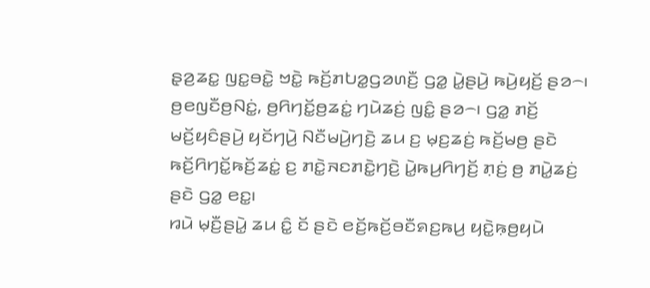ꤔ꤫ꤤ꤬ꤘꤢ꤭ ꤜꤢ꤭ꤋꤢꤧ꤭ ꤠꤢꤧ꤭ ꤒꤢꤩ꤬ꤊꤝꤤ꤭ꤞꤤꤛꤢꤪ꤬ ꤞꤤ꤭ ꤣꤧ꤭ꤔꤣꤧ꤬ ꤒꤣꤧ꤬ꤟꤢꤩ꤬ ꤔꤤ꤮꤯ ꤥ꤬ꤕꤜꤢꤪꤥ꤬ꤡꤢꤦ꤭, ꤥ꤬ꤖꤚꤢꤩ꤭ꤥ꤬ꤘꤢꤦ꤭ ꤚꤣꤧꤘꤢꤦ꤬ ꤜꤢꤨ꤭ ꤔꤤ꤮꤯ ꤞꤤ꤭ ꤊꤢꤩ꤬ ꤗꤢꤩ꤬ꤟꤢꤨꤔꤣꤧ꤬ ꤟꤢꤩꤚꤣꤧ꤬ ꤡꤢꤪꤗꤣꤧ꤬ꤚꤢꤧ꤬ ꤘꤣ ꤢ꤬ ꤗ꤫ꤢ꤬ꤘꤢꤦ꤬ ꤒꤢꤩ꤬ꤗꤥ꤬ ꤔꤢꤧ ꤒꤢꤩ꤬ꤖꤚꤢꤩ꤭ꤒꤢꤩ꤬ꤘꤢꤦ꤭ ꤢ꤬ ꤊꤢꤧ꤭ꤏꤢꤊꤢꤧ꤭ꤚꤢꤧ꤬ ꤣꤧ꤭ꤒꤣ꤬ꤖꤚꤢꤩ꤬ ꤊ꤫ꤢꤦ꤬ ꤥ꤬ ꤊꤣꤧ꤭ꤘꤢꤦ꤬ ꤔꤢꤧ ꤞꤤ꤭ ꤕꤢ꤭꤯
ꤙꤣꤧ ꤗ꤫ꤢꤪ꤬ꤔꤣꤧ꤭ ꤘꤣ ꤢꤨ꤭ ꤢꤩ ꤔꤢꤧ ꤕꤢꤩ꤬ꤒꤢꤩ꤬ꤋꤢꤪꤎꤢ꤬ꤒꤣ꤬ ꤟꤢꤧ꤭ꤒ꤫ꤥ꤬ꤟꤣꤧ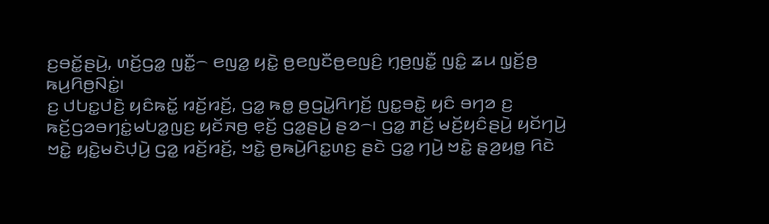ꤢ꤬ꤋꤢꤩ꤭ꤔꤣꤧ꤬, ꤛꤢꤩ꤬ꤞꤤ꤭ ꤜꤢꤪ꤭꤮ ꤕꤜꤤ꤭ ꤟꤢꤧ꤭ ꤥ꤬ꤕꤜꤢꤪꤥ꤬ꤕꤜꤢꤨ꤬ ꤚ꤫ꤥ꤬ꤜꤢꤪ꤭ ꤜꤢꤨ꤭ ꤘꤣ ꤜ꤫ꤢꤩ꤬ꤥ꤬ ꤒꤣ꤬ꤖꤥ꤬ꤡꤢꤦ꤭꤯
ꤢ꤬ ꤓꤝꤢ꤭ꤓꤢꤧ꤬ ꤟꤢꤨꤒꤢꤩ꤭ ꤙꤢꤩ꤬ꤙꤢꤩ꤬, ꤞꤤ꤭ ꤒꤥ꤭ ꤥ꤬ꤞꤣꤧ꤭ꤖꤚꤢꤩ꤬ ꤜꤢ꤭ꤋꤢꤧ꤭ ꤟꤢꤨ ꤋꤚꤤ ꤢ꤬ ꤒꤢꤩ꤬ꤞꤤꤋꤚꤢꤦ꤭ꤗꤝꤤ꤭ꤜꤢ꤬ ꤟꤢꤩꤏꤥ꤬ ꤕ꤫ꤢꤩ꤬ ꤞꤤ꤭ꤔꤣꤧ꤬ ꤔꤤ꤮꤯ ꤞꤤ꤭ ꤊꤢꤩ꤬ ꤗꤢꤩ꤬ꤟꤢꤨꤔꤣꤧ꤬ ꤟꤢꤩꤚꤣꤧ꤬ ꤠꤢꤧ꤭ ꤟꤢꤧ꤭ꤗꤢꤧꤓ꤫ꤣꤧ꤬ ꤞꤤ꤭ ꤙꤢꤩ꤬ꤙꤢꤩ꤬, ꤠꤢꤧ꤭ ꤥ꤬ꤒꤣꤧ꤬ꤖꤢ꤭ꤛꤢ꤬ ꤔꤢꤧ ꤞꤤ꤭ ꤚꤣꤧ꤬ ꤠꤢꤧ꤭ ꤔ꤫ꤤ꤬ꤟꤥ꤭ ꤖꤢꤧ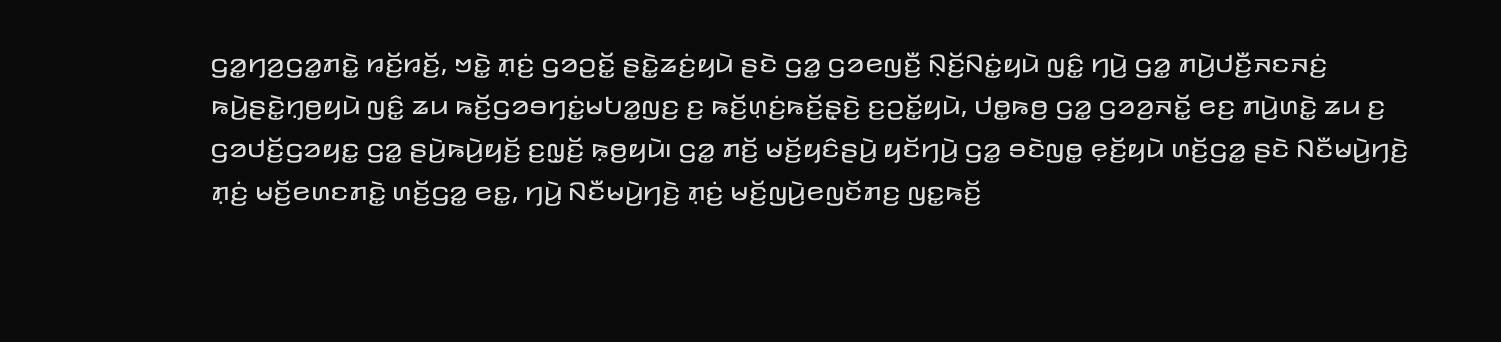ꤞꤤ꤭ꤚꤤ꤬ꤞꤤ꤭ꤊꤢꤧ꤭ ꤙꤢꤩ꤬ꤙꤢꤩ꤬, ꤠꤢꤧ꤭ ꤊ꤫ꤢꤦ꤬ ꤞꤤꤑꤢꤩ꤭ ꤔꤢꤧ꤭ꤘꤢꤦ꤬ꤟꤣꤧ ꤔꤢꤧ ꤞꤤ꤭ ꤞꤤꤕꤜꤢꤪ꤬ ꤡ꤫ꤢꤩ꤬ꤡꤢꤦ꤭ꤟꤣꤧ ꤜꤢꤨ꤭ ꤚꤣꤧ꤬ ꤞꤤ꤭ ꤊꤣꤧ꤬ꤓꤢꤪ꤬ꤏꤢꤏꤢꤦ꤬ ꤒꤣꤧ꤬ꤔꤢꤧ꤭ꤚ꤫ꤥ꤬ꤟꤣꤧ ꤜꤢꤨ꤭ ꤘꤣ ꤒꤢꤩ꤬ꤞꤤꤋꤚꤢꤦ꤭ꤗꤝꤤ꤭ꤜꤢ꤬ ꤢ꤬ ꤒꤢꤩ꤬ꤛ꤫ꤢꤦ꤬ꤒꤢꤩ꤬ꤔ꤫ꤢꤧ꤬ ꤢ꤬ꤑꤢꤩ꤭ꤟꤣꤧ, ꤓꤥ꤭ꤒꤥ꤬ ꤞꤤ꤭ ꤞꤤꤤ꤬ꤏꤢꤩ꤭ ꤕꤢ꤬ ꤊꤣꤧ꤬ꤛꤢꤧ꤭ ꤘꤣ ꤢ꤬ ꤞꤤꤓꤢꤩ꤬ꤞꤤꤟꤢ꤭ ꤞꤤ꤭ ꤔꤣꤧ꤬ꤒꤣꤧ꤬ꤟꤢꤩ꤬ ꤢ꤬ꤜ꤫ꤢꤩ꤬ ꤒ꤫ꤥ꤬ꤟꤣꤧ꤯ ꤞꤤ꤭ ꤊꤢꤩ꤬ ꤗꤢꤩ꤬ꤟꤢꤨꤔꤣꤧ꤬ ꤟꤢꤩꤚꤣꤧ꤬ ꤞꤤ꤭ ꤋꤢꤧꤜꤥ꤭ ꤕ꤫ꤢꤩ꤬ꤟꤣꤧ ꤛꤢꤩ꤬ꤞꤤ꤭ ꤔꤢꤧ ꤡꤢꤪꤗꤣꤧ꤬ꤚꤢꤧ꤬ ꤊ꤫ꤢꤦ꤬ ꤗꤢꤩ꤬ꤕꤛꤢꤊꤢꤧ꤭ ꤛꤢꤩ꤬ꤞꤤ꤭ ꤕꤢ꤭, ꤚꤣꤧ꤬ ꤡꤢꤪꤗꤣꤧ꤬ꤚꤢꤧ꤬ ꤊ꤫ꤢꤦ꤬ ꤗꤢꤩ꤬ꤜꤣꤧ꤬ꤕꤜꤢꤩꤊꤢ꤬ ꤜꤢ꤭ꤒꤢꤩ꤬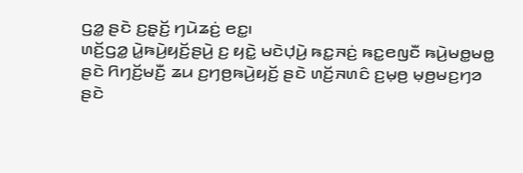ꤞꤤ꤭ ꤔꤢꤧ ꤢ꤬ꤔ꤫ꤢꤩ꤬ ꤚꤣꤧꤘꤢꤦ꤬ ꤕꤢ꤭꤯
ꤛꤢꤩ꤬ꤞꤤ꤭ ꤣꤧ꤭ꤒꤣꤧ꤬ꤟꤢꤩ꤬ꤔꤣꤧ꤬ ꤢ꤬ ꤟꤢꤧ꤭ ꤗꤢꤧꤓ꤫ꤣꤧ꤬ ꤒꤢ꤭ꤏꤢꤦ꤬ ꤒꤢ꤭ꤕꤜꤢꤪ ꤒꤣꤧ꤬ꤗꤥ꤭ꤗꤥ꤭ ꤔꤢꤧ ꤖꤚꤢꤩ꤬ꤗꤢꤪ꤬ ꤘꤣ ꤢ꤬ꤚꤥ꤬ꤒꤣꤧ꤬ꤟꤢꤩ꤬ ꤔꤢꤧ ꤛꤢꤩ꤬ꤏꤛꤢꤨ ꤢ꤬ꤗ꤫ꤥ꤬ ꤗ꤫ꤥ꤬ꤗꤢ꤬ꤚꤤ ꤔꤢꤧ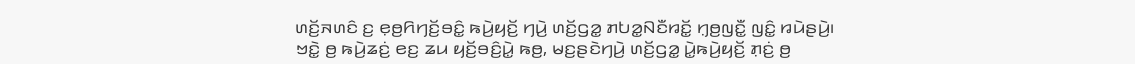ꤛꤢꤩ꤬ꤏꤛꤢꤨ ꤢ꤬ ꤕ꤫ꤥ꤬ꤖꤚꤢꤩ꤬ꤋꤢꤨ꤭ ꤒꤣꤧ꤬ꤟꤢꤩ꤬ ꤚꤣꤧ꤬ ꤛꤢꤩ꤬ꤞꤤ꤭ ꤊꤝꤤ꤭ꤡꤢꤪꤙꤢꤩ꤭ ꤚ꤫ꤥ꤬ꤜꤢꤪ꤭ ꤜꤢꤨ꤭ ꤙꤣꤧꤔꤣꤧ꤬꤯
ꤠꤢꤧ꤭ ꤥ꤬ ꤒꤣꤧ꤬ꤘꤢꤦ꤬ ꤕꤢ꤬ ꤘꤣ ꤟꤢꤩ꤬ꤋꤢꤨ꤬ꤣꤧ꤭ ꤒꤥ꤬, ꤗꤢ꤬ꤔꤢꤧꤚꤣꤧ꤬ ꤛꤢꤩ꤬ꤞꤤ꤭ ꤣꤧ꤭ꤒꤣꤧ꤬ꤟꤢꤩ꤬ ꤊ꤫ꤢꤦ꤬ ꤥ꤬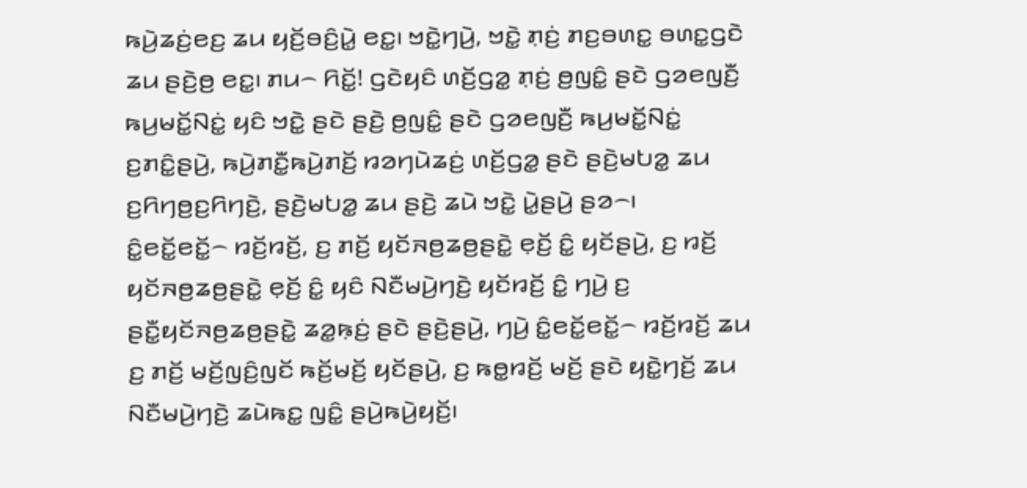ꤒꤣꤧ꤬ꤘꤢꤦ꤬ꤕꤢ꤬ ꤘꤣ ꤟꤢꤩ꤬ꤋꤢꤨ꤬ꤣꤧ꤭ ꤕꤢ꤭꤯ ꤠꤢꤧ꤭ꤚꤣꤧ꤬, ꤠꤢꤧ꤭ ꤊ꤫ꤢꤦ꤬ ꤊꤢ꤬ꤋꤛꤢ꤭ ꤋꤛꤢ꤭ꤞꤢꤧ ꤘꤣ ꤔꤢꤧ꤬ꤥ꤬ ꤕꤢ꤭꤯ ꤊꤣ꤮ ꤖꤢꤩ꤭! ꤞꤢꤧꤟꤢꤨ ꤛꤢꤩ꤬ꤞꤤ꤭ ꤊ꤫ꤢꤦ꤬ ꤥ꤬ꤜꤢꤨ꤭ ꤔꤢꤧ ꤞꤤꤕꤜꤢꤪ꤬ ꤒꤣ꤬ꤗꤢꤩ꤭ꤡꤢꤦ꤭ ꤟꤢꤨ ꤠꤢꤧ꤭ ꤔꤢꤧ ꤔꤢꤧ꤬ ꤥ꤬ꤜꤢꤨ꤭ ꤔꤢꤧ ꤞꤤꤕꤜꤢꤪ꤬ ꤒꤣ꤬ꤗꤢꤩ꤭ꤡꤢꤦ꤭ ꤢ꤬ꤊꤢꤨ꤭ꤔꤣꤧ꤬, ꤒꤣꤧ꤬ꤊꤢꤪ꤭ꤒꤣꤧ꤬ꤊꤢꤩ꤬ ꤙꤤꤚꤣꤧꤘꤢꤦ꤬ ꤛꤢꤩ꤬ꤞꤤ꤭ ꤔꤢꤧ ꤔꤢꤧ꤬ꤗꤝꤤ꤭ ꤘꤣ ꤢ꤬ꤖꤚꤥ꤬ꤢ꤬ꤖꤚꤢꤧ꤬, ꤔꤢꤧ꤬ꤗꤝꤤ꤭ ꤘꤣ ꤔꤢꤧ꤬ ꤘꤣꤧ ꤠꤢꤧ꤭ ꤣꤧ꤭ꤔꤣꤧ꤬ ꤔꤤ꤮꤯
ꤢꤨ꤭ꤕꤢꤩ꤭ꤕꤢꤩ꤭꤮ ꤙꤢꤩ꤬ꤙꤢꤩ꤬, ꤢ꤬ ꤊꤢꤩ꤬ ꤟꤢꤩꤏꤥ꤬ꤘꤥ꤬ꤔꤢꤧ꤭ ꤕ꤫ꤢꤩ꤬ ꤢꤨ꤭ ꤟꤢꤩꤔꤣꤧ꤬, ꤢ꤬ ꤙꤢꤩ꤬ ꤟꤢꤩꤏꤥ꤬ꤘꤥ꤬ꤔꤢꤧ꤭ ꤕ꤫ꤢꤩ꤬ ꤢꤨ꤭ ꤟꤢꤨ ꤡꤢꤪꤗꤣꤧ꤬ꤚꤢꤧ꤬ ꤟꤢꤩꤙꤢꤩ꤬ ꤢꤨ꤭ ꤚꤣꤧ꤬ ꤢ꤬ ꤔꤢꤪ꤭ꤟꤢꤩꤏꤥ꤬ꤘꤥ꤬ꤔꤢꤧ꤭ ꤘꤤ꤭ꤒ꤫ꤢꤦ꤬ ꤔꤢꤧ ꤔꤢꤧ꤬ꤔꤣꤧ꤬, ꤚꤣꤧ꤬ ꤢꤨ꤭ꤕꤢꤩ꤭ꤕꤢꤩ꤭꤮ ꤙꤢꤩ꤬ꤙꤢꤩ꤬ ꤘꤣ ꤢ꤬ ꤊꤢꤩ꤬ ꤗꤢꤩ꤬ꤜꤢꤨ꤬ꤜꤢꤩ ꤒꤢꤩ꤬ꤗꤢꤩ꤬ ꤟꤢꤩꤔꤣꤧ꤬, ꤢ꤬ ꤒꤥ꤭ꤙꤢꤩ꤬ ꤗꤢꤩ꤬ ꤔꤢꤧ ꤟꤢꤧ꤭ꤚꤢꤩ꤬ ꤘꤣ ꤡꤢꤪꤗꤣꤧ꤬ꤚꤢꤧ꤬ ꤘꤣꤧꤒꤢ꤭ ꤜꤢꤨ꤭ ꤔꤣꤧ꤬ꤒꤣꤧ꤬ꤟꤢꤩ꤬꤯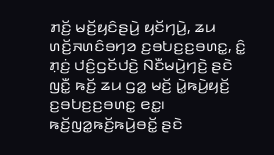ꤊꤢꤩ꤬ ꤗꤢꤩ꤬ꤟꤢꤨꤔꤣꤧ꤬ ꤟꤢꤩꤚꤣꤧ꤬, ꤘꤣ ꤛꤢꤩ꤬ꤏꤛꤢꤨꤋꤚꤤ ꤢ꤬ꤋꤝꤢ꤬ꤢ꤬ꤋꤛꤢ꤭, ꤢꤨ꤭ ꤊ꤫ꤢꤦ꤬ ꤓꤢꤨ꤬ꤞꤢꤩꤓꤢꤧ꤬ ꤡꤢꤪꤗꤣꤧ꤬ꤚꤢꤧ꤬ ꤔꤢꤧ ꤜꤢꤪ꤭ ꤒꤢꤩ꤬ ꤘꤣ ꤞꤤ꤭ ꤗꤢꤩ꤬ ꤣꤧ꤭ꤒꤣꤧ꤬ꤟꤢꤩ꤬ ꤢ꤬ꤋꤝꤢ꤬ꤢ꤬ꤋꤛꤢ꤭ ꤕꤢ꤭꤯ ꤒꤢꤩ꤬ꤜꤤ꤭ꤒꤢꤩ꤬ꤒꤣꤧ꤬ꤋꤢꤩ꤭ ꤔꤢꤧ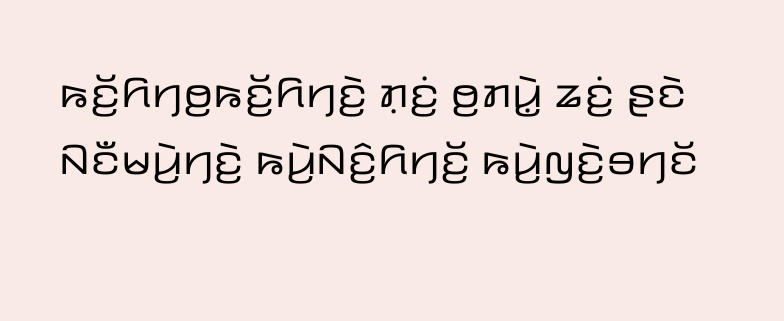ꤒꤢꤩ꤬ꤖꤚꤥ꤬ꤒꤢꤩ꤬ꤖꤚꤢꤧ꤬ ꤊ꤫ꤢꤦ꤬ ꤥ꤬ꤊꤣꤧ꤭ ꤘꤢꤦ꤬ ꤔꤢꤧ ꤡꤢꤪꤗꤣꤧ꤬ꤚꤢꤧ꤬ ꤒꤣꤧ꤬ꤡꤢꤨ꤬ꤖꤚꤢꤩ꤬ ꤒꤣꤧ꤬ꤜꤢꤧ꤬ꤋꤚꤢꤩ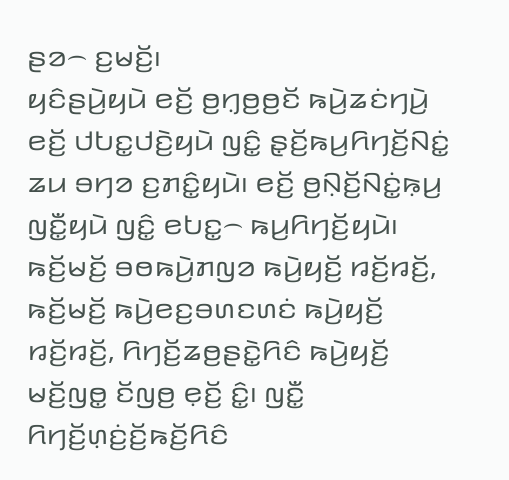ꤔꤤ꤮ ꤢ꤬ꤗꤢꤩ꤬꤯
ꤟꤢꤨꤔꤣꤧ꤬ꤟꤣꤧ ꤕꤢꤩ꤬ ꤥ꤬ꤚ꤫ꤥ꤬ꤥ꤬ꤢꤩ ꤒꤣꤧ꤬ꤘꤢꤦꤚꤣꤧ꤬ ꤕꤢꤩ꤬ ꤓꤝꤢ꤭ꤓꤢꤧ꤬ꤟꤣꤧ ꤜꤢꤨ꤭ ꤔ꤫ꤢꤩ꤬ꤒꤣ꤬ꤖꤚꤢꤩ꤬ꤡꤢꤦ꤭ ꤘꤣ ꤋꤚꤤ ꤢ꤬ꤊꤢꤨ꤭ꤟꤣꤧ꤯ ꤕꤢꤩ꤬ ꤥ꤬ꤡ꤫ꤢꤩ꤬ꤡꤢꤦ꤭ꤒ꤫ꤣ꤬ ꤜꤢꤪ꤭ꤟꤣꤧ ꤜꤢꤨ꤭ ꤕꤝꤢ꤭꤮ ꤒꤣ꤬ꤖꤚꤢꤩ꤬ꤟꤣꤧ꤯
ꤒꤢꤩ꤬ꤗꤢꤩ꤬ ꤋꤥꤒꤣꤧ꤬ꤊꤜꤤ ꤒꤣꤧ꤬ꤟꤢꤩ꤬ ꤙꤢꤩ꤬ꤙꤢꤩ꤬, ꤒꤢꤩ꤬ꤗꤢꤩ꤬ ꤒꤣꤧ꤬ꤕꤢ꤬ꤋꤛꤢꤛꤢꤦ ꤒꤣꤧ꤬ꤟꤢꤩ꤬ ꤙꤢꤩ꤬ꤙꤢꤩ꤬, ꤖꤚꤢꤩ꤬ꤘꤥ꤬ꤔꤢꤧ꤭ꤖꤢꤨ ꤒꤣꤧ꤬ꤟꤢꤩ꤬ ꤗꤢꤩ꤬ꤜꤥ꤭ ꤢꤩꤜꤥ꤬ ꤕ꤫ꤢꤩ꤬ ꤢꤨ꤭꤯ ꤜꤢꤪ꤭ ꤖꤚꤢꤩ꤬ꤛ꤫ꤢꤦ꤬ꤢꤩ꤬ꤒꤢꤩ꤬ꤖꤢꤨ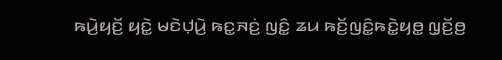ꤒꤣꤧ꤬ꤟꤢꤩ꤬ ꤟꤢꤧ꤭ ꤗꤢꤧꤓ꤫ꤣꤧ꤬ ꤒꤢ꤭ꤏꤢꤦ꤬ ꤜꤢꤨ꤭ ꤘꤣ ꤒꤢꤩ꤬ꤜꤢꤨ꤭ꤒꤢꤧ꤭ꤟꤥ꤭ ꤜ꤫ꤢꤩ꤬ꤥ꤬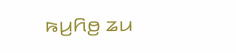ꤒꤣ꤬ꤖꤥ꤬ ꤘꤣ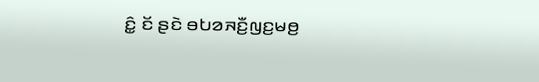ꤢꤨ꤭ ꤢꤩ ꤔꤢꤧ ꤋꤝꤤꤏꤢꤪ꤬ꤜꤢ꤬ꤗꤥ꤬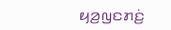ꤟꤤ꤬ꤜꤢꤊꤢꤦ꤬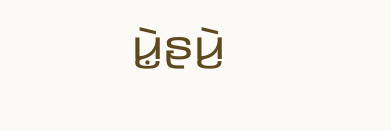ꤣꤧ꤭ꤔꤣꤧ꤬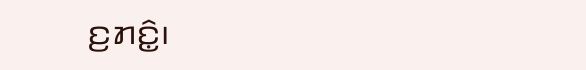ꤢ꤬ꤊꤢꤨ꤭꤯